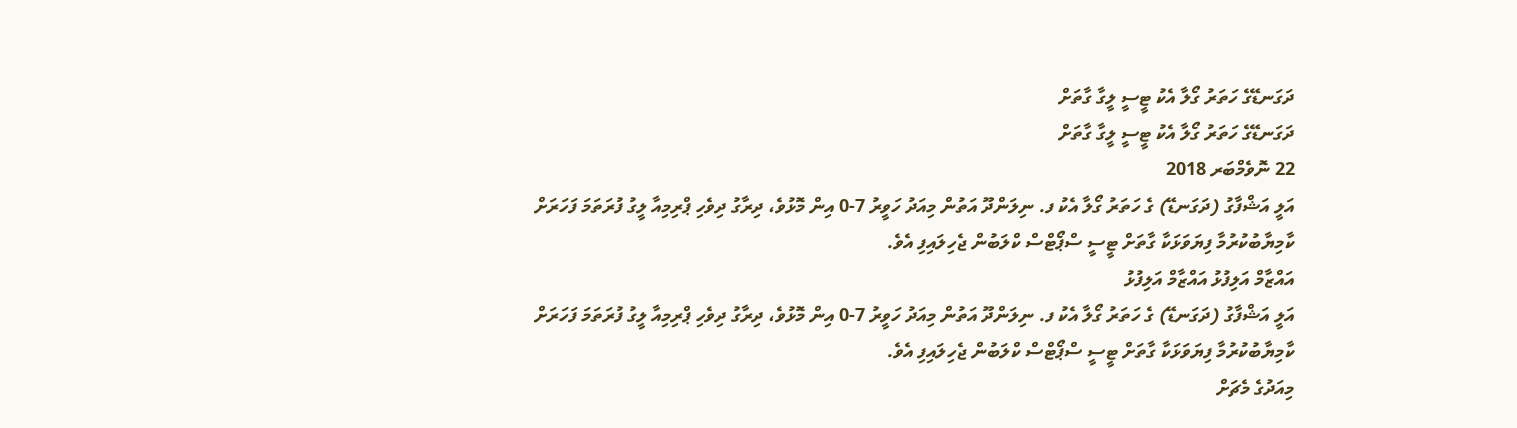ދަގަނޑޭގެ ހަތަރު ގޯލާ އެކު ޓީސީ ލީގާ ގާތަށް
ދަގަނޑޭގެ ހަތަރު ގޯލާ އެކު ޓީސީ ލީގާ ގާތަށް
22 ނޮވެމްބަރ 2018
އަލީ އަޝްފާގު (ދަގަނޑޭ) ގެ ހަތަރު ގޯލާ އެކު ފ. ނިލަންދޫ އަތުން މިއަދު ހަވީރު 7-0 އިން މޮޅުވެ، ދިރާގު ދިވެހި ޕްރިމިއާ ލީގު ފުރަތަމަ ފަހަރަށް ކާމިޔާބުކުރުމާ ފިޔަވަޅަކާ ގާތަށް ޓީސީ ސްޕޯޓްސް ކްލަބުން ޖެހިލައިފި އެވެ.
އައްޒާމް އަލިފުޅު އައްޒާމް އަލިފުޅު
އަލީ އަޝްފާގު (ދަގަނޑޭ) ގެ ހަތަރު ގޯލާ އެކު ފ. ނިލަންދޫ އަތުން މިއަދު ހަވީރު 7-0 އިން މޮޅުވެ، ދިރާގު ދިވެހި ޕްރިމިއާ ލީގު ފުރަތަމަ ފަހަރަށް ކާމިޔާބުކުރުމާ ފިޔަވަޅަކާ ގާތަށް ޓީސީ ސްޕޯޓްސް ކްލަބުން ޖެހިލައިފި އެވެ.
މިއަދުގެ މެޗަށް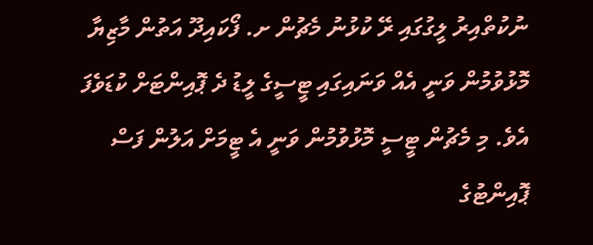ނުކުތްއިރު ލީގުގައި ރޭ ކުޅުނު މެޗުން ށ. ފޯކައިދޫ އަތުން މާޒިޔާ މޮޅުވުމުން ވަނީ އެއް ވަނައިގައި ޓީސީގެ ލީޑު ދެ ޕޮއިންޓަށް ކުޑަވެފަ އެވެ. މި މެޗުން ޓީސީ މޮޅުވުމުން ވަނީ އެ ޓީމަށް އަލުން ފަސް ޕޮއިންޓުގެ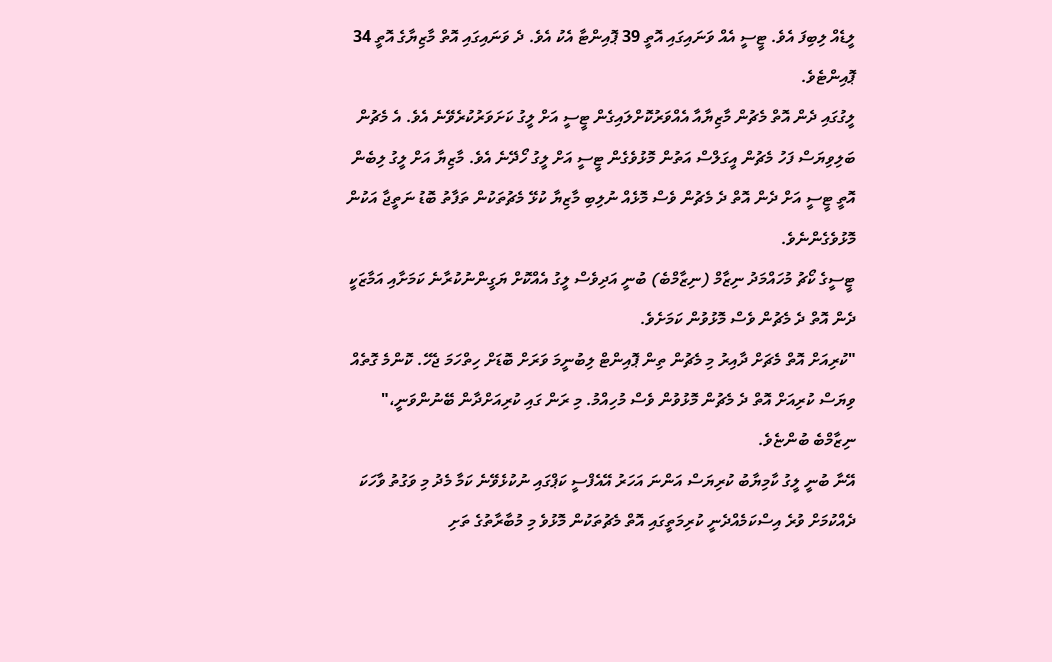ލީޑެއް ލިބިފަ އެވެ. ޓީސީ އެއް ވަނައިގައި އޮތީ 39 ޕޮއިންޓާ އެކު އެވެ. ދެ ވަނައިގައި އޮތް މާޒިޔާގެ އޮތީ 34 ޕޮއިންޓެވެ.
ލީގުގައި ދެން އޮތް މެޗުން މާޒިޔާއާ އެއްވަރުކޮށްލައިގެން ޓީސީ އަށް ލީގު ކަށަވަރުކުރެވޭނެ އެވެ. އެ މެޗުން ބަލިވިޔަސް ފަހު މެޗުން އީގަލްސް އަތުން މޮޅުވެގެން ޓީސީ އަށް ލީގު ހޯދޭނެ އެވެ. މާޒިޔާ އަށް ލީގު ލިބެން އޮތީ ޓީސީ އަށް ދެން އޮތް ދެ މެޗުން ވެސް މޮޅެއް ނުލިބި މާޒިޔާ ކުޅޭ މެޗުތަކުން ތަފާތު ބޮޑު ނަތީޖާ އަކުން މޮޅުވެގެންނެވެ.
ޓީސީގެ ކޯޗު މުހައްމަދު ނިޒާމް (ނިޒާމްބެ) ބުނީ އަދިވެސް ލީގު އެއްކޮށް ޔަގީންނުކުރާނެ ކަމަށާއި އަމާޒަކީ ދެން އޮތް ދެ މެޗުން ވެސް މޮޅުވުން ކަމަށެވެ.
"ކުރިއަށް އޮތް މެޗަށް ދާއިރު މި މެޗުން ތިން ޕޮއިންޓް ލިބުނީމަ ވަރަށް ބޮޑަށް ހިތްހަމަ ޖެހޭ. ކޮންމެ ގޮތެއް ވިޔަސް ކުރިއަށް އޮތް ދެ މެޗުން މޮޅުވުން ވެސް މުހިއްމު. މި ރަން ގައި ކުރިއަށްދާން ބޭނުންވަނީ،" ނިޒާމްބެ ބުންޏެވެ.
އޭނާ ބުނީ ލީގު ކާމިޔާބު ކުރިޔަސް އަންނަ އަހަރު އޭއެފްސީ ކަޕްގައި ނުކުޅެވޭނެ ކަމާ މެދު މި ވަގުތު ވާހަކަ ދެއްކުމަށް ވުރެ އިސްކަމެއްދެނީ ކުރިމަތީގައި އޮތް މެޗުތަކުން މޮޅުވެ މި މުބާރާތުގެ ތަށި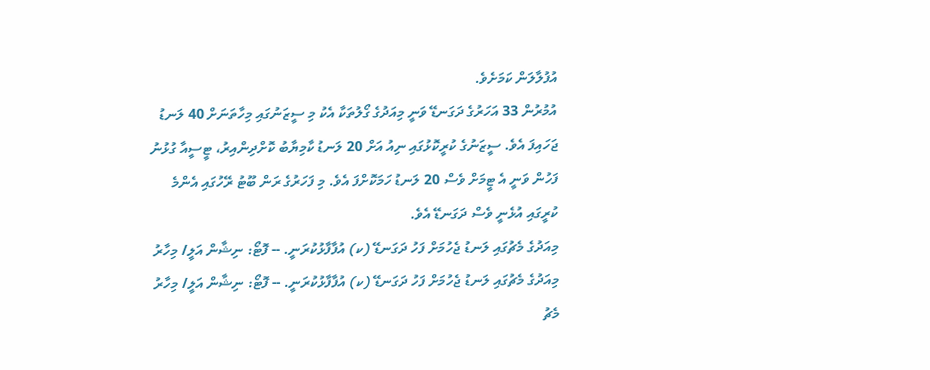އުފުލާލަން ކަމަށެވެ.
އުމުރުން 33 އަހަރުގެ ދަގަނޑޭ ވަނީ މިއަދުގެ ގޯލުތަކާ އެކު މި ސީޒަނުގައި މިހާތަނަށް 40 ލަނޑު ޖަހައިފަ އެވެ. ސީޒަނުގެ ކުރީކޮޅުގައި ނިއު އަށް 20 ލަނޑު ކާމިޔާބު ކޮށްދިންއިރު، ޓީސީއާ ގުޅުނު ފަހުން ވަނީ އެ ޓީމަށް ވެސް 20 ލަނޑު ހަމަކޮށްފަ އެވެ. މި ފަހަރުގެ ރަން ބޫޓު ރޭހުގައި އެންމެ ކުރީގައި އުޅެނީ ވެސް ދަގަނޑޭ އެވެ.
މިއަދުގެ މެޗުގައި ލަނޑު ޖެހުމަށް ފަހު ދަގަނޑޭ (ކ) އުފާފާޅުކުރަނީ. -- ފޮޓޯ: ނިޝާން އަލީ/ މިހާރު
މިއަދުގެ މެޗުގައި ލަނޑު ޖެހުމަށް ފަހު ދަގަނޑޭ (ކ) އުފާފާޅުކުރަނީ. -- ފޮޓޯ: ނިޝާން އަލީ/ މިހާރު
މެޗު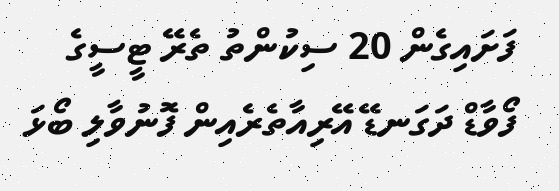ފަށައިގެން 20 ސިކުންތު ތެރޭ ޓީސީގެ ފޯވާޑް ދަގަނޑޭ އޭރިއާތެރެއިން ފޮނުވާލި ބޯޅަ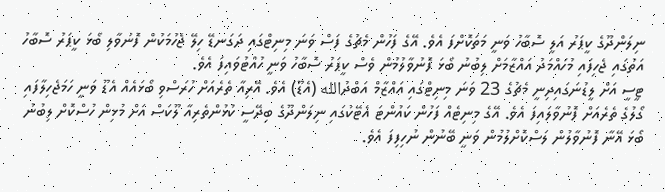ނިލަންދޫގެ ކީޕަރު އަލީ ސޮބާހު ވަނީ މަތަކޮށްފަ އެވެ. އޭގެ ފަހުން މެޗުގެ ފަސް ވަނަ މިނިޓްގައި ދަގަނޑޭ ހިލޭ ޖެހުމަކުން ފޮނުވާލި ބޯޅަ ކީޕަރު ސޮބާހު އަތުގައި ޖެހިފައި މުހައްމަދު އައްޒާމަށް ލިބުނު ބޯޅަ ފޮނުވާލުމުން ވެސް ކީޕަރު ސޮބާހު ވަނީ ހުއްޓުވައިފަ އެވެ.
ޓީސީ އަށް ލީޑުނަގައިދިނީ މެޗުގެ 23 ވަނަ މިނިޓްގައި އައްޒާމް އަބްދުالله (އެޑޫ) އެވެ. އޭރިއާ ތެރެއަށް ހުރަސްވި ބޯޅައެއް އެޑޫ ވަނީ ހަމަޖެހިލާފައި ގޯލުގެ ތެރެއަށް ފޮނުވާލައިފަ އެވެ. އޭގެ މިނިޓެއް ފަހުން ކައުންޓަ އެޓޭކުގައި ނިލަންދޫގެ ބިދޭސީ ކުޅުންތެރިއާ ލޫކަސް އަށް މުޅިން ހުސްކޮށް ލިބުނު ބޯޅަ އޭނާ ފޮނުވާލުން ލަސްކޮށްލުމުން ވަނީ ބޭނުން ނުހިފިފަ އެވެ.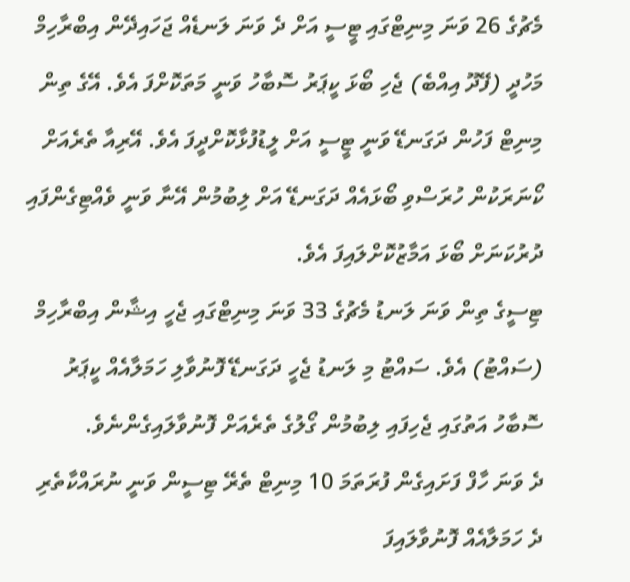މެޗުގެ 26 ވަނަ މިނިޓްގައި ޓީސީ އަށް ދެ ވަނަ ލަނޑެއް ޖަހައިދޭން އިބްރާހިމް މަހުދީ (ފޭދޫ އިއްބެ) ޖެހި ބޯޅަ ކީޕަރު ސޮބާހު ވަނީ މަތަކޮށްފަ އެވެ. އޭގެ ތިން މިނިޓް ފަހުން ދަގަނޑޭ ވަނީ ޓީސީ އަށް ލީޑުފުޅާކޮށްދީފަ އެވެ. އޭރިއާ ތެރެއަށް ކޯނަރަކުން ހުރަސްވި ބޯޅައެއް ދަގަނޑޭ އަށް ލިބުމުން އޭނާ ވަނީ ވެއްޓިގެންފައި ދުރުކަނަށް ބޯޅަ އަމާޒުކޮށްލައިފަ އެވެ.
ޓިސީގެ ތިން ވަނަ ލަނޑު މެޗުގެ 33 ވަނަ މިނިޓްގައި ޖެހީ އިޝާން އިބްރާހިމް (ސައްޓު) އެވެ. ސައްޓު މި ލަނޑު ޖެހީ ދަގަނޑޭ ފޮނުވާލި ހަމަލާއެއް ކީޕަރު ސޮބާހު އަތުގައި ޖެހިފައި ލިބުމުން ގޯލުގެ ތެރެއަށް ފޮނުވާލައިގެންނެވެ.
ދެ ވަނަ ހާފް ފަށައިގެން ފުރަތަމަ 10 މިނިޓް ތެރޭ ޓިސީން ވަނީ ނުރައްކާތެރި ދެ ހަމަލާއެއް ފޮނުވާލައިފަ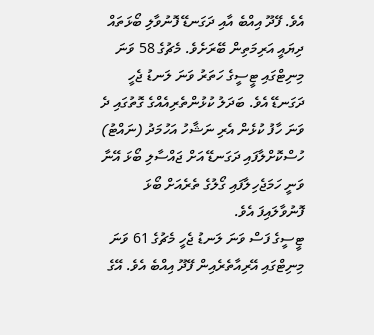އެވެ. ފޭދޫ އިއްބެ އާއި ދަގަނޑޭ ފޮނުވާލި ބޯޅަތައް ދިޔައީ އަރިމަތިން ބޭރަށެވެ. މެޗުގެ 58 ވަނަ މިނިޓްގައި ޓީސީގެ ހަތަރު ވަނަ ލަނޑު ޖެހީ ދަގަނޑޭ އެވެ. ބަދަލު ކުޅުންތެރިއެއްގެ ގޮތުގައި ދެ ވަނަ ހާފު ކުޅެން އެރި ނަޝާހު އަހުމަދު (ނައްޓު) ހުސްކޮށްލާފައި ދަގަނޑޭ އަށް ޖައްސާލި ބޯޅަ އޭނާ ވަނީ ހަމަޖެހިލާފައި ގޯލުގެ ތެރެއަށް ބޯޅަ ފޮނުވާލައިފަ އެވެ.
ޓީސީގެ ފަސް ވަނަ ލަނޑު ޖެހީ މެޗުގެ 61 ވަނަ މިނިޓްގައި އޭރިއާތެރެއިން ފޭދޫ އިއްބެ އެވެ. އޭގެ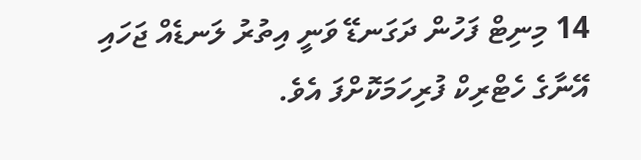14 މިނިޓް ފަހުން ދަގަނޑޭ ވަނީ އިތުރު ލަނޑެއް ޖަހައި އޭނާގެ ހެޓްރިކް ފުރިހަމަކޮށްފަ އެވެ.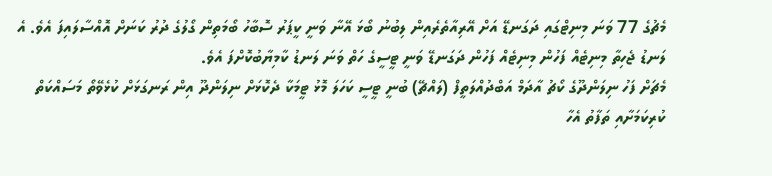މެޗުގެ 77 ވަނަ މިނިޓްގައި ދަގަނޑޭ އަށް އޭރިއާތެރެއިން ލިބުނު ބޯޅަ އޭނާ ވަނީ ކީޕަރު ސޮބާހު ބޯމަތިން ގޯލުގެ ދުރު ކަނަށް އޮއްސާލައިފަ އެވެ. އެ ލަނޑު ޖެހިތާ މިނިޓެއް ފަހުން މިނިޓެއް ފަހުން ދަގަނޑޭ ވަނީ ޓީސީގެ ހަތް ވަނަ ލަނޑު ކާމިޔާބުކޮށްފަ އެވެ.
މެޗަށް ފަހު ނިލަންދޫގެ ކޯޗު އާދަމް އަބްދުއްލަތީފް (ލައްޗޭ) ބުނީ ޓީސީ ކަހަލަ މޮޅު ޓީމަކާ ދެކޮޅަށް ނިލަންދޫ އިން ރަނގަޅަށް ކުޅެވޭތޯ މަސައްކަތް ކުރިކަމަށާއި ތަފާތު އެހާ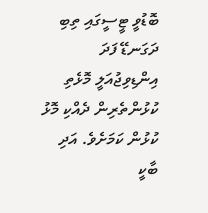ބޮޑުވީ ޓީސީގައި ތިބި ދަގަނޑޭ ފަދަ އިންޑިވިޖުއަލީ މޮޅެތި ކުޅުންތެރިން ދެއްކި މޮޅު ކުޅުން ކަމަށެވެ. އަދި ބާކީ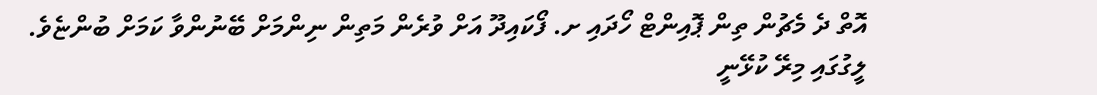އޮތް ދެ މެޗުން ތިން ޕޮއިންޓް ހޯދައި ށ. ފޯކައިދޫ އަށް ވުރެން މަތިން ނިންމަށް ބޭނުންވާ ކަމަށް ބުންޏެވެ.
ލީގުގައި މިރޭ ކުޅޭނީ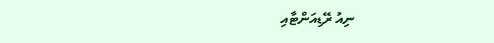ނިއު ރޭޑިއަންޓާއި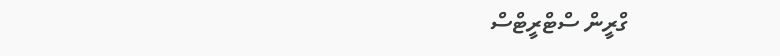ގްރީން ސްޓްރީޓްސް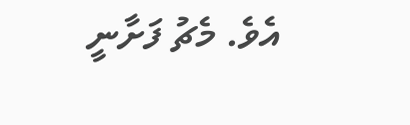އެވެ. މެޗު ފަށާނީ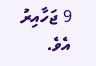9 ޖަހާއިރު އެވެ.